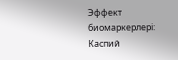Эффект биомаркерлері: Каспий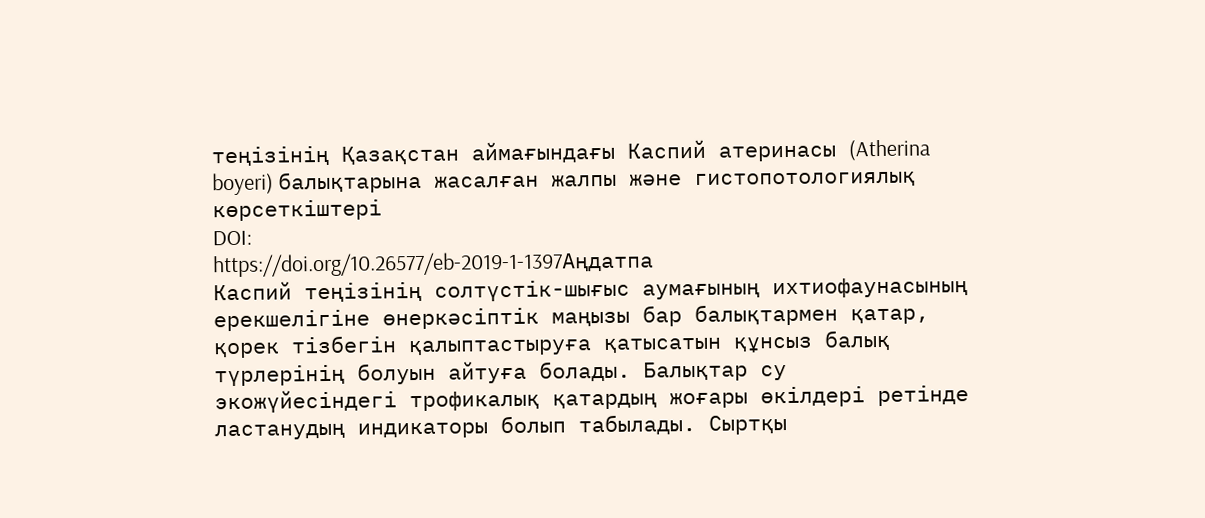теңізінің Қазақстан аймағындағы Каспий атеринасы (Atherina boyeri) балықтарына жасалған жалпы және гистопотологиялық көрсеткіштері
DOI:
https://doi.org/10.26577/eb-2019-1-1397Аңдатпа
Каспий теңізінің солтүстік-шығыс аумағының ихтиофаунасының ерекшелігіне өнеркәсіптік маңызы бар балықтармен қатар, қорек тізбегін қалыптастыруға қатысатын құнсыз балық түрлерінің болуын айтуға болады. Балықтар су экожүйесіндегі трофикалық қатардың жоғары өкілдері ретінде ластанудың индикаторы болып табылады. Сыртқы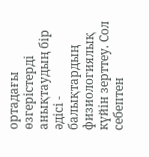ортадағы өзгерістерді анықтаудың бір әдісі - балықтардың физиологиялық күйін зерттеу. Сол себептен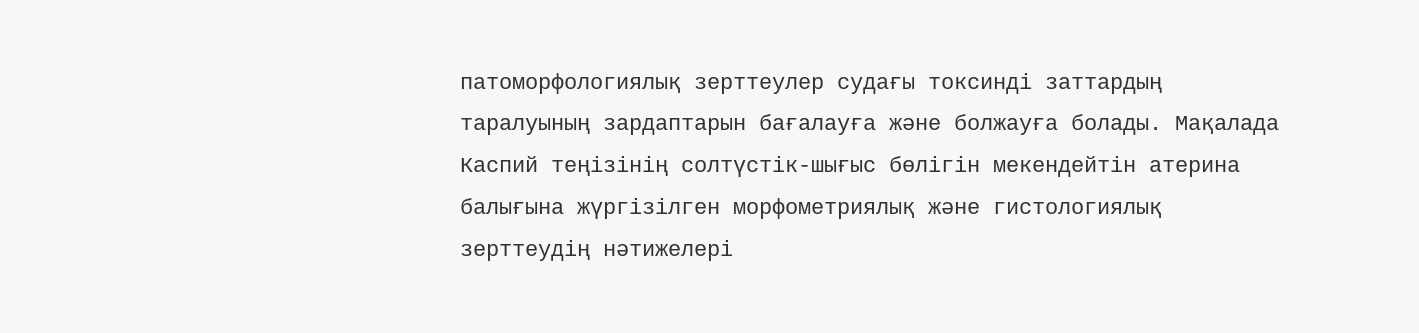патоморфологиялық зерттеулер судағы токсинді заттардың таралуының зардаптарын бағалауға және болжауға болады. Мақалада Каспий теңізінің солтүстік-шығыс бөлігін мекендейтін атерина балығына жүргізілген морфометриялық және гистологиялық зерттеудің нәтижелері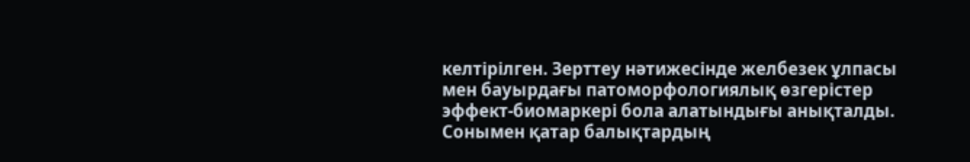келтірілген. Зерттеу нәтижесінде желбезек ұлпасы мен бауырдағы патоморфологиялық өзгерістер эффект-биомаркері бола алатындығы анықталды. Сонымен қатар балықтардың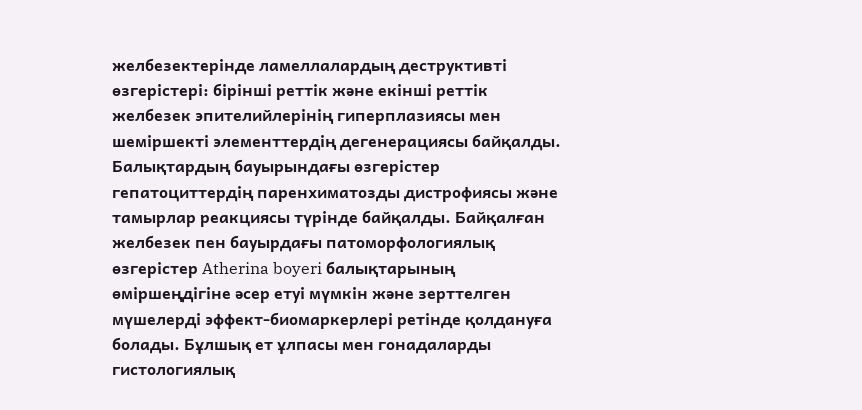желбезектерінде ламеллалардың деструктивті өзгерістері: бірінші реттік және екінші реттік желбезек эпителийлерінің гиперплазиясы мен шеміршекті элементтердің дегенерациясы байқалды. Балықтардың бауырындағы өзгерістер гепатоциттердің паренхиматозды дистрофиясы және тамырлар реакциясы түрінде байқалды. Байқалған желбезек пен бауырдағы патоморфологиялық өзгерістер Atherina boyeri балықтарының өміршеңдігіне әсер етуі мүмкін және зерттелген мүшелерді эффект-биомаркерлері ретінде қолдануға болады. Бұлшық ет ұлпасы мен гонадаларды гистологиялық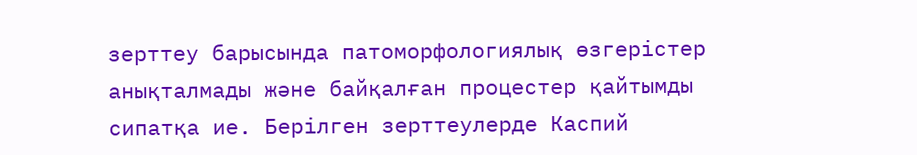зерттеу барысында патоморфологиялық өзгерістер анықталмады және байқалған процестер қайтымды сипатқа ие. Берілген зерттеулерде Каспий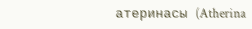атеринасы (Atherina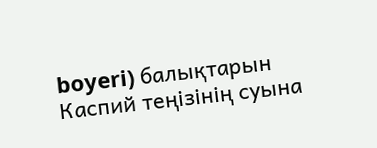boyeri) балықтарын Каспий теңізінің суына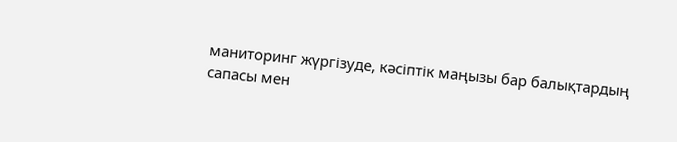маниторинг жүргізуде, кәсіптік маңызы бар балықтардың сапасы мен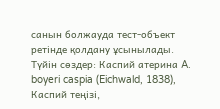санын болжауда тест-объект ретінде қолдану ұсынылады.
Түйін сөздер: Каспий атерина A. boyeri caspia (Eichwald, 1838), Каспий теңізі,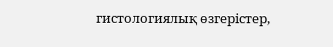гистологиялық өзгерістер,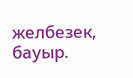желбезек, бауыр.